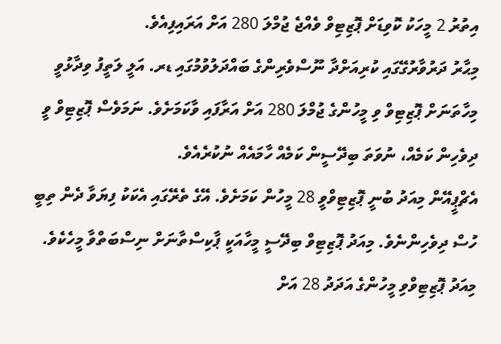އިތުރު 2 މީހަކު ކޮވިޑަށް ޕޮޒިޓިވް ވެއްޖެ ޖުމްލަ 280 އަށް އަރައިފިއެވެ.
މިޙާރު ދަރުވާރުގޭގައި ކުރިއަށްދާ ނޫސްވެރިންގެ ބައްދަލުވުމުގައި ޑރ. އަލީ ލަތީފު ވިދާޅުވީ މިހާތަނަށް ޕޮޒިޓިވް ވި މީހުންގެ ޖުމްލަ 280 އަށް އަރާފައި ވާކަމަށެވެ. ނަމަވެސް ޕޮޒިޓިވް ވީ ދިވެހިން ކަމެއް، ނުވަތަ ބިދޭސީން ކަމެއް ހާމައެއް ނުކުރެއެވެ.
އެޗްޕީއޭން މިއަދު ބުނީ ޕޮޒިޓިވްވީ 28 މީހުން ކަމަށެވެ. އޭގެ ތެރޭގައި އެކަކު ފިޔަވާ ދެން ތިބީ ހުސް ދިވެހިންނެވެ. މިއަދު ޕޮޒިޓިވް ބިދޭސީ މީހާއަކީ ޕާކިސްތާނަށް ނިސްބަތްވާ މީހެކެވެ.
މިއަދު ޕޮޒިޓިވްވި މީހުންގެ އަދަދު 28 އަށް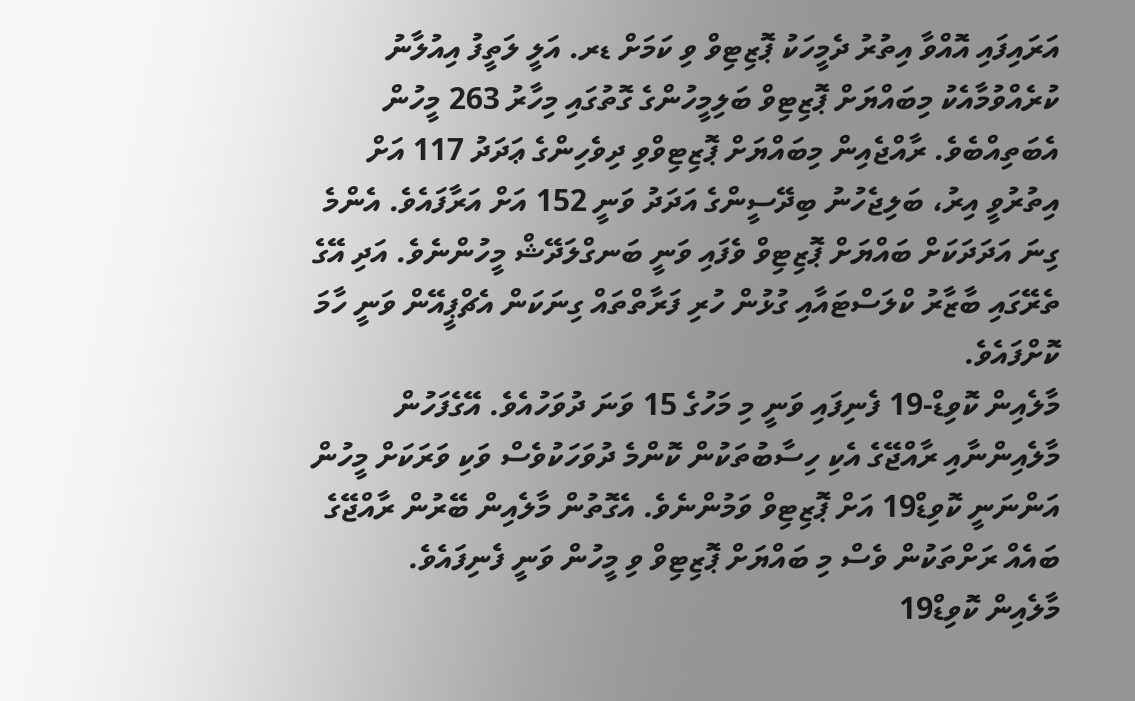އަރައިފައި އޮއްވާ އިތުރު ދެމީހަކު ޕޮޒިޓިވް ވި ކަމަށް ޑރ. އަލީ ލަތީފު އިއުލާނު ކުރެއްވުމާއެކު މިބައްޔަށް ޕޮޒިޓިވް ބަލިމީހުންގެ ގޮތުގައި މިހާރު 263 މީހުން އެބަތިއްބެވެ. ރާއްޖެއިން މިބައްޔަށް ޕޮޒިޓިވްވި ދިވެހިންގެ ޢަދަދު 117 އަށް އިތުރުވީ އިރު، ބަލިޖެހުނު ބިދޭސީންގެ އަދަދު ވަނީ 152 އަށް އަރާފައެވެ. އެންމެ ގިނަ އަދަދަކަށް ބައްޔަށް ޕޮޒިޓިވް ވެފައި ވަނީ ބަނގްލަދޭޝް މީހުންނެވެ. އަދި އޭގެ ތެރޭގައި ބާޒާރު ކްލަސްޓައާއި ގުޅުން ހުރި ފަރާތްތައް ގިނަކަން އެޗްޕީއޭން ވަނީ ހާމަ ކޮށްފައެވެ.
މާލެއިން ކޮވިޑް-19 ފެނިފައި ވަނީ މި މަހުގެ 15 ވަނަ ދުވަހުއެވެ. އޭގެފަހުން މާލެއިންނާއި ރާއްޖޭގެ އެކި ހިސާބުތަކުން ކޮންމެ ދުވަހަކުވެސް ވަކި ވަރަކަށް މީހުން އަންނަނީ ކޮވިޑް19 އަށް ޕޮޒިޓިވް ވަމުންނެވެ. އެގޮތުން މާލެއިން ބޭރުން ރާއްޖޭގެ ބައެއް ރަށްތަކުން ވެސް މި ބައްޔަށް ޕޮޒިޓިވް ވި މީހުން ވަނީ ފެނިފައެވެ.
މާލެއިން ކޮވިޑް19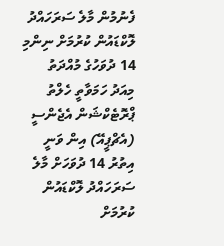ފެނުމުން މާލެ ސަރަހައްދު ލޮކްޑައުން ކުރުމަށް ނިންމި 14 ދުވަހުގެ މުއްދަތު މިއަދު ހަމަވާތީ ހެލްތު ޕްރޮޓެކްޝަން އެޖެންސީ (އެޗްޕީއޭ) އިން ވަނީ އިތުރު 14 ދުވަހަށް މާލެ ސަރަހައްދު ލޮކްޑައުން ކުރުމަށް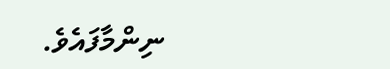ނިންމާފައެވެ.